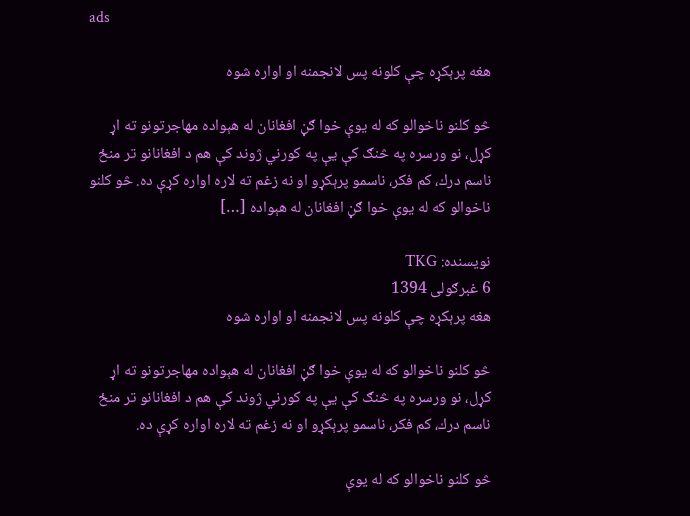ads

هغه پرېکړه چې کلونه پس لانجمنه او اواره شوه

څو كلنو ناخوالو كه له يوې خوا ګڼ افغانان له هېواده مهاجرتونو ته اړ كړل، نو ورسره په څنګ كې يې په كورني ژوند كې هم د افغانانو تر منځ ناسم درك، كم فكر، ناسمو پرېكړو او نه زغم ته لاره اواره كړې ده. څو كلنو ناخوالو كه له يوې خوا ګڼ افغانان له هېواده […]

نویسنده: TKG
6 غبرګولی 1394
هغه پرېکړه چې کلونه پس لانجمنه او اواره شوه

څو كلنو ناخوالو كه له يوې خوا ګڼ افغانان له هېواده مهاجرتونو ته اړ كړل، نو ورسره په څنګ كې يې په كورني ژوند كې هم د افغانانو تر منځ ناسم درك، كم فكر، ناسمو پرېكړو او نه زغم ته لاره اواره كړې ده.

څو كلنو ناخوالو كه له يوې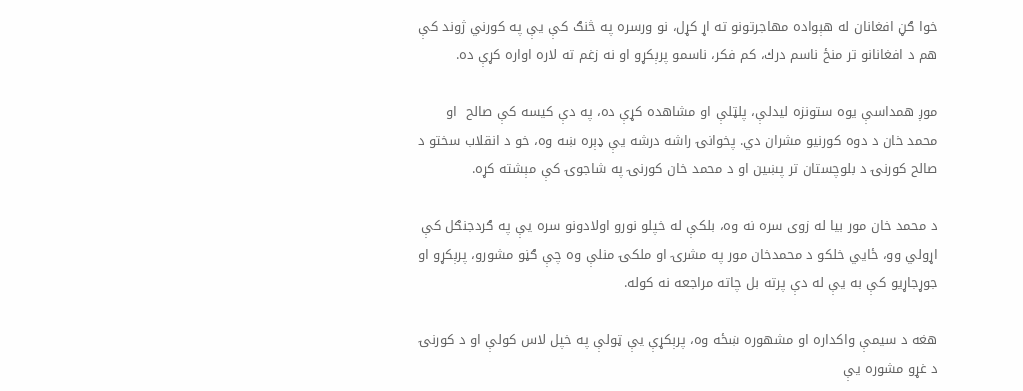خوا ګڼ افغانان له هېواده مهاجرتونو ته اړ كړل، نو ورسره په څنګ كې يې په كورني ژوند كې هم د افغانانو تر منځ ناسم درك، كم فكر، ناسمو پرېكړو او نه زغم ته لاره اواره كړې ده.

موږ همداسې يوه ستونزه ليدلې، پلټلې او مشاهده كړې ده، په دې كيسه كې صالح  او محمد خان د دوه كورنيو مشران دي. پخوانۍ راشه درشه يې ډېره ښه وه، خو د انقلاب سختو د صالح كورنۍ د بلوچستان تر پښين او د محمد خان كورنۍ په شاجوۍ کې مېشته كړه.

د محمد خان مور بيا له زوی سره نه وه، بلكې له خپلو نورو اولادونو سره يې په ګردجنګل كې اړولي وو، ځايي خلكو د محمدخان مور په مشرۍ او ملكۍ منلې وه چې ګڼو مشورو، پرېكړو او جوړجاړيو كې به يې له دې پرته بل چاته مراجعه نه كوله.

هغه د سيمې واكداره او مشهوره ښځه وه، پرېكړې يې ټولې په خپل لاس كولې او د كورنۍ د غړو مشوره يې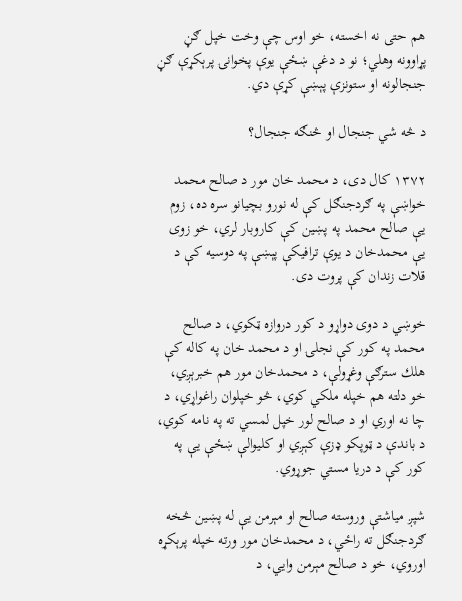هم حتى نه اخسته، خو اوس چې وخت خپل ګڼ پړاوونه وهلي؛ نو د دغې ښځې يوې پخوانۍ پرېكړې ګڼ جنجالونه او ستونزې پېښې كړې دي.

د څه شي جنجال او څنګه جنجال؟

۱۳۷۲ كال دى، د محمد خان مور د صالح محمد خواښې په ګردجنګل كې له نورو بچيانو سره ده، زوم يې صالح محمد په پښين كې كاروبار لري، خو زوى يې محمدخان د يوې ترافيكې پېښې په دوسيه كې د قلات زندان كې پروت دى.

خوښي د دوى دواړو د كور دروازه ټكوي، د صالح محمد په كور کې نجلۍ او د محمد خان په كاله كې هلك سترګې وغړولې، د محمدخان مور هم خبرېږي، خو دلته هم خپله ملكي كوي، څو خپلوان راغواړي، د چا نه اوري او د صالح لور خپل لمسي ته په نامه كوي، د باندې د ټوپكو ډزې كېږي او كليوالې ښځې يې په كور كې د دريا مستي جوړوي.

شپږ مياشتې وروسته صالح او مېرمن يې له پښين څخه ګردجنګل ته راځي، د محمدخان مور ورته خپله پرېكړه اوروي، خو د صالح مېرمن وايي، د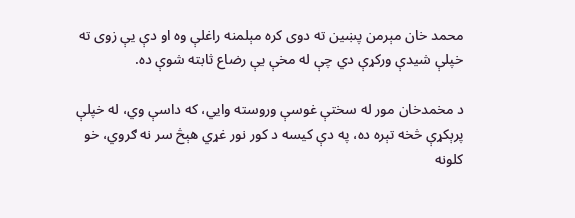محمد خان مېرمن پښين ته دوى كره مېلمنه راغلې وه او دې يې زوى ته خپلې شيدې وركړې دي چې له مخې يې رضاع ثابته شوې ده.

د مخمدخان مور له سختې غوسې وروسته وايي، كه داسې وي، له خپلې پرېكړې څخه تېره ده، په دې كيسه د كور نور غړي هېڅ سر نه ګروي، خو كلونه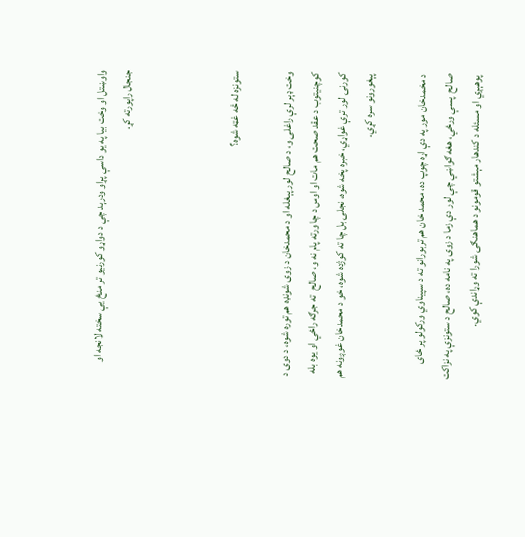واوښتل او وخت بيا په يو داسې پړاو ودرېد چې د دواړو كورنيو تر منځ يې سخته لانجه او جنجال راپورته كړ.



ستونزه له څه غټه شوه؟

وخت ډېر لرې راغلى و، د صالح لور پېغله او د محمدخان د زوى شونډه هم توره شوه، د دوى د كوچنيتوب د عقد صحت هم مات او اوس د چا ورته پام نه و، صالح  ته جرګه راځي او يوه بله كورنۍ لور ترې غواړي، خبره پخه شوه، نجلۍ بل چا ته كوژده شوه، خو د محمدخان غوږونه هم پېغورونو سره كړي.

د مخمدخان مور په دې اړه چوپ ده، محمد خان هم تربورانو ته د سپيناوي وركولو پر ځاى صالح  پسې ورځي، هغه ګواښي چې لور دې زما د زوى په نامه ده، صالح د ستونزې په نزاكت پوهېږي او مسئله د كندهار مېشتو قومونو د هماهنګۍ شورا ته وړاندې كوي.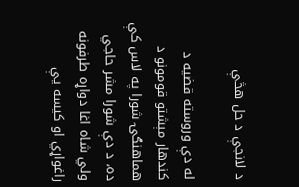د لانجې د حل هڅې

له دې وروسته قضيه د كندهار مېشتو قومونو د هماهنګۍ شورا په لاس كې ده، د دې شورا مشر حاجي ولي شاه اغا دواړه طرفونه راغواړي او كيسه يې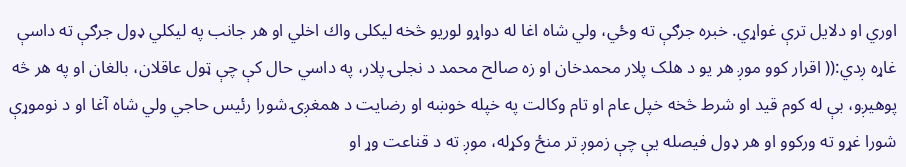اوري او دلايل ترې غواړي. خبره جرګې ته وځي، ولي شاه اغا له دواړو لوريو څخه ليكلى واك اخلي او هر جانب په ليكلي ډول جرګې ته داسې غاړه ږدي:(( اقرار کوو موږ هر یو د هلک پلار محمدخان او زه صالح محمد د نجلۍ پلار، په داسي حال کې چې ټول عاقلان، بالغان او په هر څه پوهیږو، بې له کوم قید او شرط څخه خپل عام او تام وکالت په خپله خوښه او رضایت د همغږۍ شورا رئیس حاجي ولي شاه آغا او د نوموړې شورا غړو ته ورکوو او هر ډول فیصله یې چې زموږ تر منځ وکړله، موږ ته د قناعت وړ او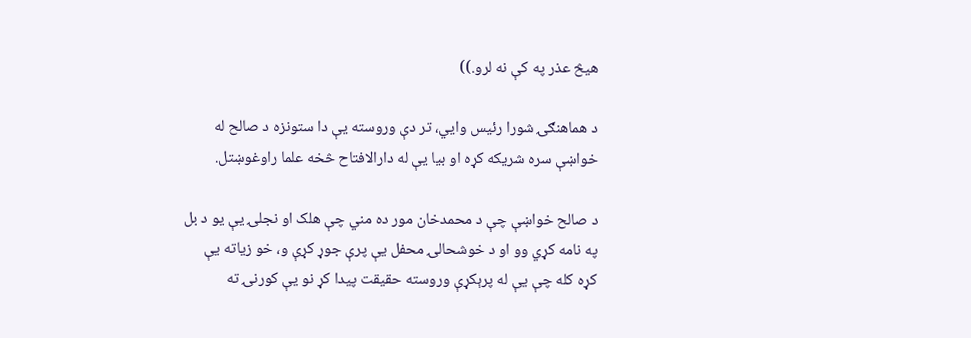هیڅ عذر په کې نه لرو.))

د هماهنګۍ شورا رئیس وايي، تر دې وروسته يې دا ستونزه د صالح له خواښې سره شریکه کړه او بیا يې له دارالافتاح څخه علما راوغوښتل.

د صالح خواښې چې د محمدخان مور ده مني چې هلک او نجلۍ یې یو د بل په نامه کړي وو او د خوشحالۍ محفل يې پرې جوړ کړې و، خو زياته يې كړه کله چې يې له پرېكړې وروسته حقيقت پيدا كړ نو يې كورنۍ ته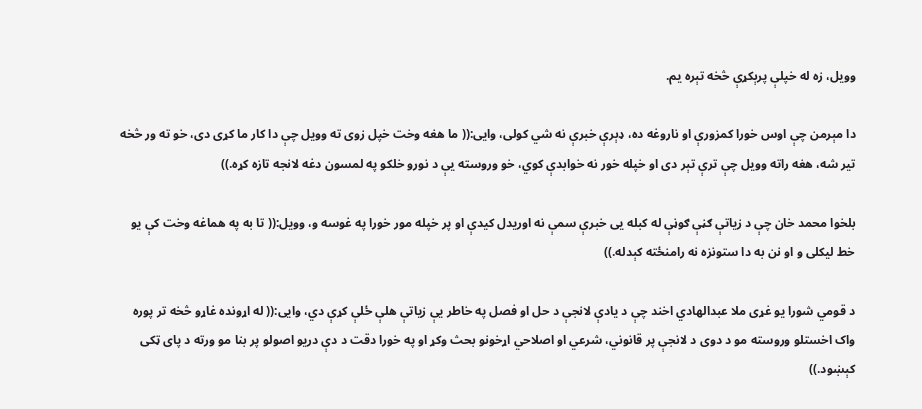وويل، زه له خپلې پرېكړې څخه تېره يم.

دا مېرمن چې اوس خورا کمزورې او ناروغه ده، ډېرې خبرې نه شي کولى، وایی:(( ما هغه وخت خپل زوی ته وویل چې دا کار ما کړی دی، خو ته ور څخه تیر شه، هغه راته وویل چې ترې تېر دی او خپله خور نه خوابدې کوي، خو وروسته یې د نورو خلکو په لمسون دغه لانجه تازه کړه.))

بلخوا محمد خان چې د زیاتې ګڼې ګوڼې له کبله یی خبرې سمې نه اوریدل کیدې او پر خپله مور خورا په غوسه و، وویل:(( تا به په هماغه وخت کې یو خط لیکلی و او نن به دا ستونزه نه رامنځته کېدله.))

د قومي شورا یو غړی ملا عبدالهادي اخند چې د يادې لانجې د حل او فصل په خاطر يې زیاتې هلې ځلې کړې دي، وایی:(( له اړونده غاړو څخه تر پوره واک اخستلو وروسته مو د دوی د لانجې پر قانوني، شرعي او اصلاحي اړخونو بحث وکړ او په خورا دقت د دې دریو اصولو پر بنا مو ورته د پای ټکی کېښود.))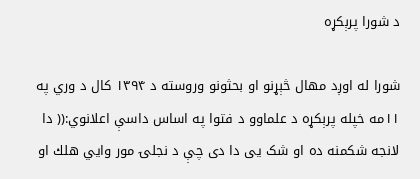د شورا پرېکړه

شورا له اوږد مهال څېړنو او بحثونو وروسته د ۱۳۹۴ كال د وري په ۱۱مه خپله پرېكړه د علماوو د فتوا په اساس داسې اعلانوي:(( دا لانجه شکمنه ده او شک یی دا دی چې د نجلۍ مور وایي هلك او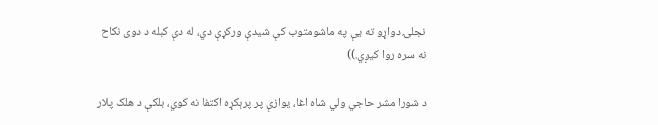نجلۍ دواړو ته يې په ماشومتوب کې شیدې ورکړې دي، له دې كبله د دوی نکاح نه سره روا کیږي.))

د شورا مشر حاجي ولي شاه اغا، يوازې پر پرېكړه اكتفا نه كوي، بلكې د هلک پلار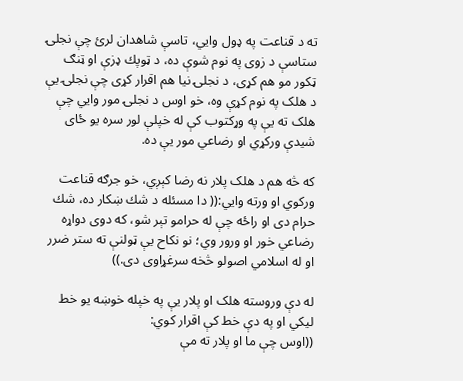ته د قناعت په ډول وايي، تاسې شاهدان لرئ چې نجلۍ ستاسې د زوى په نوم شوې ده، د ټوپك ډزې او ټنګ ټكور مو هم كړى، د نجلۍ نیا هم اقرار كړى چې نجلۍ يې د هلک په نوم كړې وه، خو اوس د نجلۍ مور وايي چې هلک ته يې په وړكتوب كې له خپلې لور سره يو ځاى شيدې وركړي او رضاعي مور يې ده.

كه څه هم د هلک پلار نه رضا كېږي، خو جرګه قناعت وركوي او ورته وايي:(( دا مسئله د شك ښكار ده، شك حرام دى او راځه چې له حرامو تېر شو، كه دوى دواړه رضاعي خور او ورور وي؛ نو نكاح يې ټولنې ته ستر ضرر او له اسلامي اصولو څخه سرغړاوى دى.))

له دې وروسته هلک او پلار یې په خپله خوښه يو خط ليكي او په دې خط كې اقرار كوي:                                                                                                                                                           ((اوس چې ما او پلار ته مې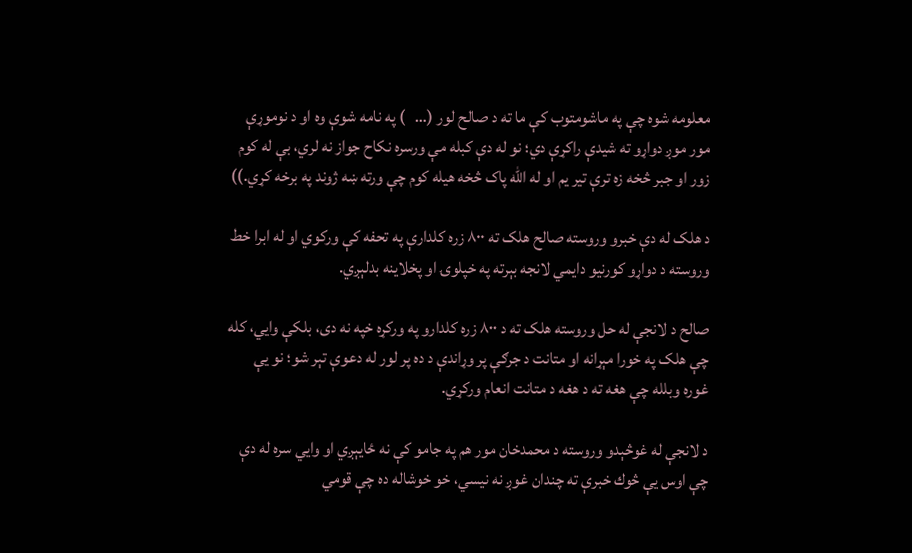معلومه شوه چې په ماشومتوب کې ما ته د صالح لور (…   ) په نامه شوې وه او د نوموړې مور موږ دواړو ته شیدې راکړې دي؛ نو له دې كبله مې ورسره نکاح جواز نه لري، بې له کوم زور او جبر څخه زه ترې تیر یم او له الله پاک څخه هیله کوم چې ورته ښه ژوند په برخه کړي.))

د هلک له دې خبرو وروسته صالح هلک ته ۸۰۰ زره کلدارې په تحفه کې وركوي او له ابرا خط وروسته د دواړو كورنيو دايمي لانجه بېرته په خپلوۍ او پخلاينه بدلېږي.

صالح د لانجې له حل وروسته هلک ته د ۸۰۰ زره كلدارو په وركړه خپه نه دى، بلكې وايي، كله چې هلک په خورا مېړانه او متانت د جرګې پر وړاندې د ده پر لور له دعوې تېر شو؛ نو يې غوره وبلله چې هغه ته د هغه د متانت انعام وركړي.

د لانجې له غوڅېدو وروسته د محمدخان مور هم په جامو كې نه ځايېږي او وايي سره له دې چې اوس يې څوك خبرې ته چندان غوږ نه نيسي، خو خوشاله ده چې قومي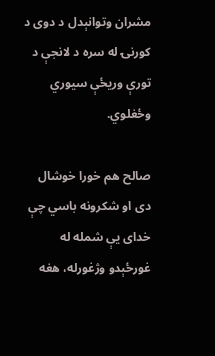مشران وتوانېدل د دوى د كورنۍ له سره د لانجې د تورې وريځې سيوري وځغلوي.

صالح هم خورا خوشال دى او شكرونه باسي چې خداى يې شمله له غورځېدو وژغورله، هغه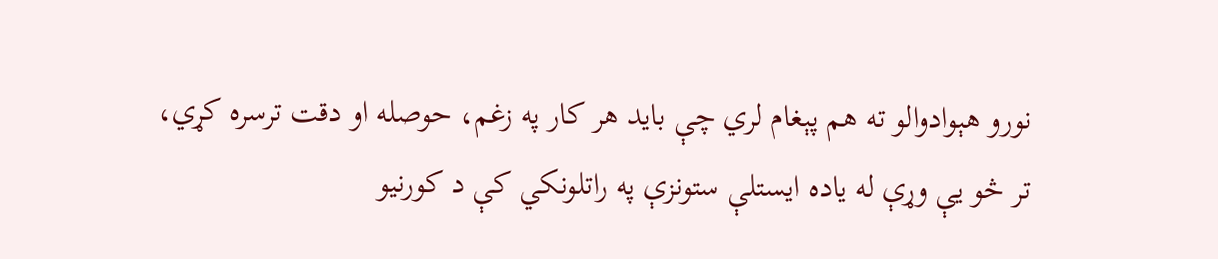نورو هېوادوالو ته هم پېغام لري چې بايد هر كار په زغم، حوصله او دقت ترسره كړي، تر څو يې وړې له ياده ايستلې ستونزې په راتلونكي كې د كورنيو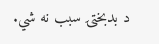د بدبختۍ سبب نه شي.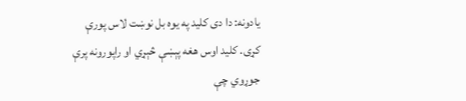یادونه: دا دی کلید په یوه بل نوښت لاس پورې کړی. کلید اوس هغه پېښې څېړي او راپورونه پرې جوړوي چې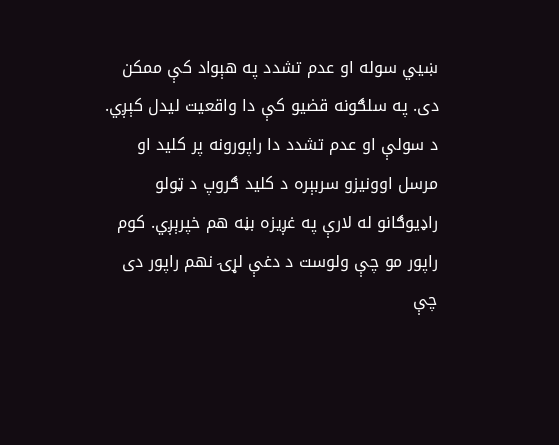ښيي سوله او عدم تشدد په هېواد کې ممکن دی. په سلګونه قضیو کې دا واقعیت لیدل کېږي. د سولې او عدم تشدد دا راپورونه پر کلید او مرسل اوونیزو سربېره د کلید ګروپ د ټولو راډیوګانو له لارې په غږیزه بڼه هم خپرېږي. کوم راپور مو چې ولوست د دغې لړۍ نهم راپور دی چې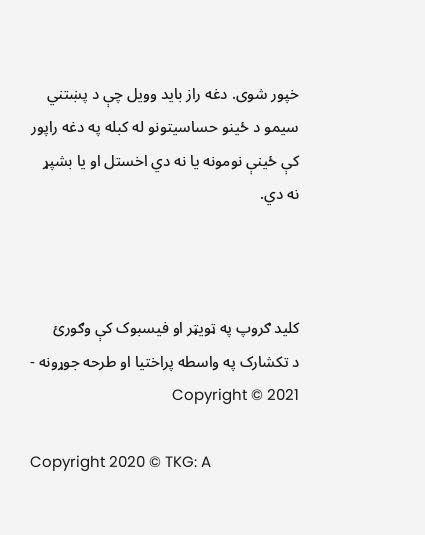خپور شوی. دغه راز باید وویل چې د پښتني سیمو د ځینو حساسیتونو له کبله په دغه راپور کې ځینې نومونه یا نه دي اخستل او یا بشپړ نه دي.



کلید ګروپ په ټویټر او فیسبوک کې وګورئ
د تکشارک په واسطه پراختیا او طرحه جوړونه - Copyright © 2021

Copyright 2020 © TKG: A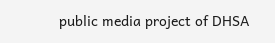public media project of DHSA